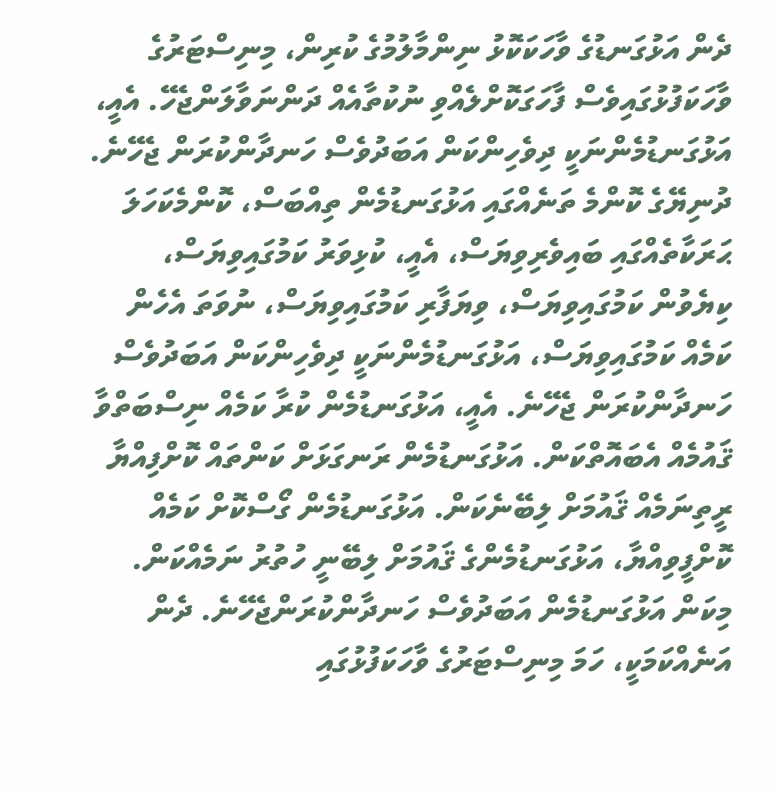ދެން އަޅުގަނޑުގެ ވާހަކަކޮޅު ނިންމާލުމުގެ ކުރިން، މިނިސްޓަރުގެ ވާހަކަފުޅުގައިވެސް ފާހަގަކޮށްލެއްވި ނުކުތާއެއް ދަންނަވާލަންޖެހޭ. އެއީ، އަޅުގަނޑުމެންނަކީ ދިވެހިންކަން އަބަދުވެސް ހަނދާންކުރަން ޖެހޭނެ. ދުނިޔޭގެ ކޮންމެ ތަނެއްގައި އަޅުގަނޑުމެން ތިއްބަސް، ކޮންމެކަހަލަ ޙަރަކާތެއްގައި ބައިވެރިވިޔަސް، އެއީ، ކުޅިވަރު ކަމުގައިވިޔަސް، ކިޔެވުން ކަމުގައިވިޔަސް، ވިޔަފާރި ކަމުގައިވިޔަސް، ނުވަތަ އެހެން ކަމެއް ކަމުގައިވިޔަސް، އަޅުގަނޑުމެންނަކީ ދިވެހިންކަން އަބަދުވެސް ހަނދާންކުރަން ޖެހޭނެ. އެއީ، އަޅުގަނޑުމެން ކުރާ ކަމެއް ނިސްބަތްވާ ޤައުމެއް އެބައޮތްކަން. އަޅުގަނޑުމެން ރަނގަޅަށް ކަންތައް ކޮށްފިއްޔާ ރީތިނަމެއް ޤައުމަށް ލިބޭނެކަން. އަޅުގަނޑުމެން ގޯސްކޮށް ކަމެއް ކޮށްފީވިއްޔާ، އަޅުގަނޑުމެންގެ ޤައުމަށް ލިބޭނީ ހުތުރު ނަމެއްކަން. މިކަން އަޅުގަނޑުމެން އަބަދުވެސް ހަނދާންކުރަންޖެހޭނެ. ދެން އަނެއްކަމަކީ، ހަމަ މިނިސްޓަރުގެ ވާހަކަފުޅުގައި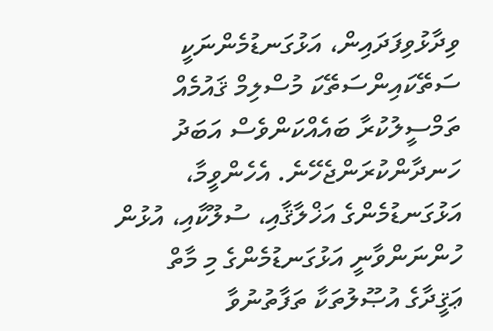ވިދާޅުވިފަދައިން، އަޅުގަނޑުމެންނަކީ ސަތޭކައިންސަތޭކަ މުސްލިމް ޤައުމެއް ތަމްސީލުކުރާ ބައެއްކަންވެސް އަބަދު ހަނދާންކުރަންޖެހޭނެ. އެހެންވީމާ، އަޅުގަނޑުމެންގެ އަޚްލާޤާއި، ސުލޫކާއި، އުޅުން ހުންނަންވާނީ އަޅުގަނޑުމެންގެ މި މާތް ޢަޤީދާގެ އުޞޫލުތަކާ ތަފާތުނުވާ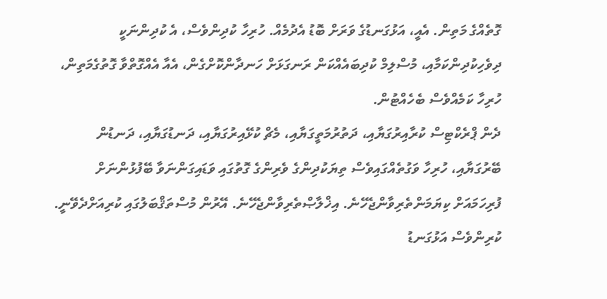ގޮތެއްގެ މަތިން. އެއީ، އަޅުގަނޑުގެ ވަރަށް ބޮޑު އެދުމެއް. ހުރިހާ ކުދިންވެސް، އެ ކުދިންނަކީ ދިވެހިކުދިންކަމާއި، މުސްލިމް ކުދިބައެއްކަން ރަނގަޅަށް ހަނދާންކޮށްގެން، އެއާ އެއްގޮތްވާ ގޮތުގެމަތިން، ހުރިހާ ކަމެއްވެސް ބެހެއްޓުން.
ދެން ޕްރެކްޓިސް ކުރާއިރުގަޔާއި، ދަތުރުމަތީގަޔާއި، މެޗް ކުޅޭއިރުގަޔާއި، ދަނޑުގަޔާއި، ދަނޑުން ބޭރުގަޔާއި، ހުރިހާ ވަގުތެއްގައިވެސް ތިޔަކުދިންގެ ވެރިންގެ ގޮތުގައި ވަޑައިގަންނަވާ ބޭފުޅުންނަށް ފުރިހަމައަށް ކިޔަމަންތެރިވާންޖެހޭނެ. އިޚްލާޞްތެރިވާންޖެހޭނެ. އޭރުން މުސްތަޤްބަލުގައި ކުރިއަށްދެވޭނީ. ކުރިންވެސް އަޅުގަނޑު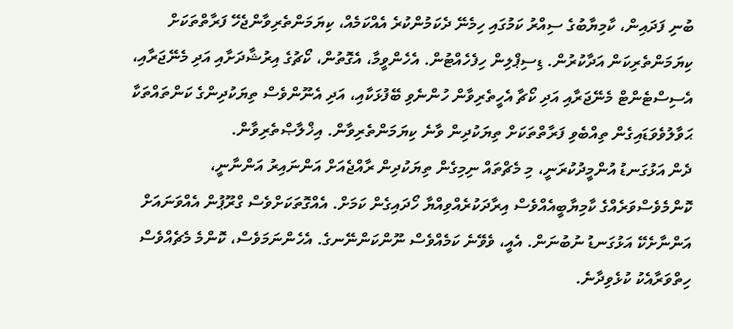ބުނި ފަދައިން، ކާމިޔާބުގެ ސިއްރު ކަމުގައި ހިމެނޭ ދެކަމުންކުރެ އެއްކަމެއް، ކިޔަމަންތެރިވާންޖެހޭ ފަރާތްތަކަށް ކިޔަމަންތެރިކަން އަދާކުރުން. ޑިސިޕްލިން ހިފެހެއްޓުން. އެހެންވީމާ، އެގޮތުން، ކޯޗުގެ އިރުޝާދަށާއި އަދި މެނޭޖަރާއި، އެސިސްޓެންޓް މެނޭޖަރާއި އަދި ކޯޗާ އެހީތެރިވާން ހުންނެވި ބޭފުޅަކާއި، އަދި އެނޫންވެސް ތިޔަކުދިންގެ ކަންތައްތަކާ ޙަވާލުވެވަޑައިގެން ތިއްބެވި ފަރާތްތަކަށް ތިޔަކުދިން ވާނެ ކިޔަމަންތެރިވާން. އިޚްލާޞްތެރިވާން.
ދެން އަޅުގަނޑު އުންމީދުކުރަނީ، މި މެޗްތައް ނިމިގެން ތިޔަކުދިން ރާއްޖެއަށް އަންނައިރު އަންނާނީ، ކޮންމެވެސްވަރެއްގެ ކާމިޔާބީއެއްވެސް އިރާދަކުރެއްވިއްޔާ ހޯދައިގެން ކަމަށް. އެއްގޮތަކަށްވެސް ގްރޫޕުން އެއްވަނައަށް އަންނާށެކޭ އަޅުގަނޑު ނުބުނަން. އެއީ، ވެވޭނެ ކަމެއްވެސް ނޫންކަންނޭނގެ. އެހެންނަމަވެސް، ކޮންމެ މެޗެއްވެސް ހިތްވަރާއެކު ކުޅެވިދާނެ.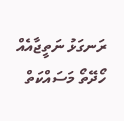ރަނގަޅު ނަތީޖާއެއް ހޯދޭތޯ މަސައްކަތް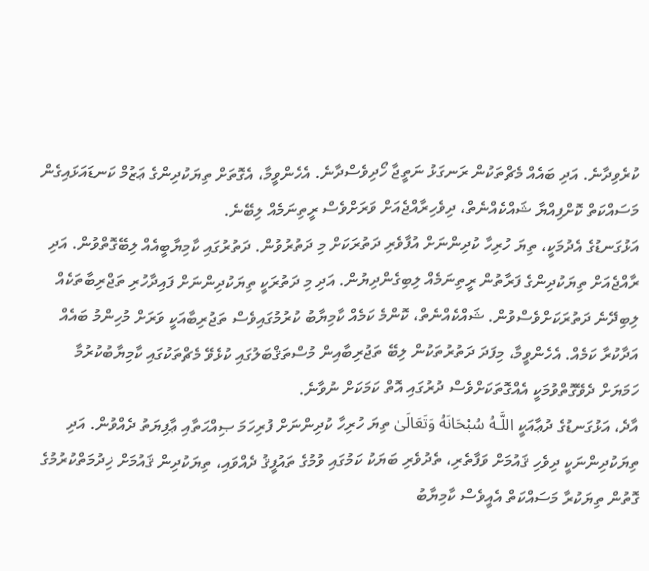ކުރެވިދާނެ. އަދި ބައެއް މެޗްތަކުން ރަނގަޅު ނަތީޖާ ހޯދިވެސްދާނެ. އެހެންވީމާ، އެގޮތަށް ތިޔަކުދިންގެ ޢަޒުމް ކަނޑައަޅައިގެން މަސައްކަތް ކޮށްފިއްޔާ ޝައްކެއްނެތް، ދިވެހިރާއްޖެއަށް ވަރަށްވެސް ރީތިނަމެއް ލިބޭނެ.
އަޅުގަނޑުގެ އެދުމަކީ، ތިޔަ ހުރިހާ ކުދިންނަށް އުފާވެރި ދަތުރަކަށް މި ދަތުރުވުން. ދަތުރުގައި ކާމިޔާބީއެއް ލިބޭގޮތްވުން. އަދި ރާއްޖެއަށް ތިޔަކުދިންގެ ފަރާތުން ރީތިނަމެއް ލިބިގެންދިޔުން. އަދި މި ދަތުރަކީ ތިޔަކުދިންނަށް ފައިދާހުރި ތަޖްރިބާތަކެއް ލިބިދޭނެ ދަތުރަކަށްވެސްވުން. ޝައްކެއްނެތް، ކޮންމެ ކަމެއް ކާމިޔާބު ކުރުމުގައިވެސް ތަޖުރިބާއަކީ ވަރަށް މުހިންމު ބައެއް އަދާކުރާ ކަމެއް. އެހެންވީމާ، މިފަދަ ދަތުރުތަކުން ލިބޭ ތަޖުރިބާއިން މުސްތަޤްބަލުގައި ކުޅެވޭ މެޗްތަކުގައި ކާމިޔާބުކުރުމާ ހަމަޔަށް ދެވޭގޮތްވުމަކީ އެއްގޮތަކަށްވެސް ދުރުގައި އޮތް ކަމަކަށް ނުވާނެ.
އާދެ، އަޅުގަނޑުގެ ދުޢާއަކީ اللَّـهُ سُبْحَانَهُ وَتَعَالَىٰ ތިޔަ ހުރިހާ ކުދިންނަށް ފުރިހަމަ ޞިއްޙަތާއި ޢާފިޔަތު ދެއްވުން. އަދި ތިޔަކުދިންނަކީ ދިވެހި ޤައުމަށް ވަފާތެރި، ތެދުވެރި ބަޔަކު ކަމުގައި ވުމުގެ ތައުފީޤު ދެއްވައި، ތިޔަކުދިން ޤައުމަށް ޚިދުމަތްކުރުމުގެ ގޮތުން ތިޔަކުރާ މަސައްކަތް އެއީވެސް ކާމިޔާބު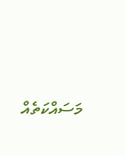މަސައްކަތެއް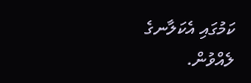ކަމުގައި އެކަލާނގެ ލެއްވުން.